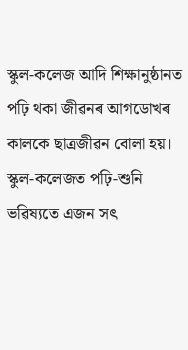স্কুল-কলেজ আদি শিক্ষানুষ্ঠানত পঢ়ি থকা জীৱনৰ আগডোখৰ কালকে ছাত্ৰজীৱন বোলা হয়। স্কুল-কলেজত পঢ়ি-শুনি ভৱিষ্যতে এজন সৎ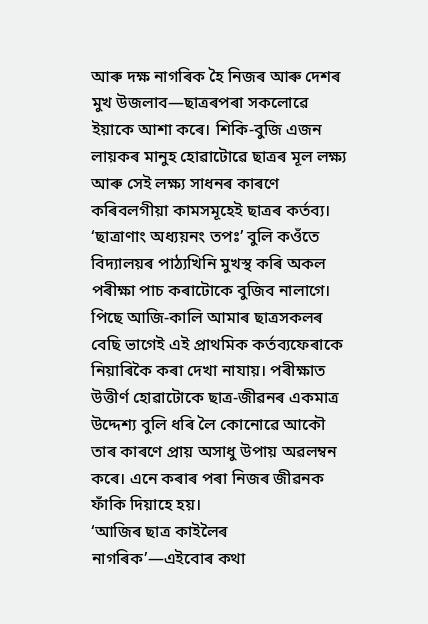আৰু দক্ষ নাগৰিক হৈ নিজৰ আৰু দেশৰ মুখ উজলাব—ছাত্ৰৰপৰা সকলোৱে ইয়াকে আশা কৰে। শিকি-বুজি এজন লায়কৰ মানুহ হোৱাটোৱে ছাত্ৰৰ মূল লক্ষ্য আৰু সেই লক্ষ্য সাধনৰ কাৰণে কৰিবলগীয়া কামসমূহেই ছাত্ৰৰ কৰ্তব্য।
‘ছাত্ৰাণাং অধ্যয়নং তপঃ’ বুলি কওঁতে বিদ্যালয়ৰ পাঠ্যখিনি মুখস্থ কৰি অকল পৰীক্ষা পাচ কৰাটোকে বুজিব নালাগে। পিছে আজি-কালি আমাৰ ছাত্ৰসকলৰ বেছি ভাগেই এই প্রাথমিক কৰ্তব্যফেৰাকে নিয়াৰিকৈ কৰা দেখা নাযায়। পৰীক্ষাত উত্তীৰ্ণ হোৱাটোকে ছাত্ৰ-জীৱনৰ একমাত্র উদ্দেশ্য বুলি ধৰি লৈ কোনোৱে আকৌ তাৰ কাৰণে প্রায় অসাধু উপায় অৱলম্বন কৰে। এনে কৰাৰ পৰা নিজৰ জীৱনক ফাঁকি দিয়াহে হয়।
‘আজিৰ ছাত্ৰ কাইলৈৰ নাগৰিক’—এইবোৰ কথা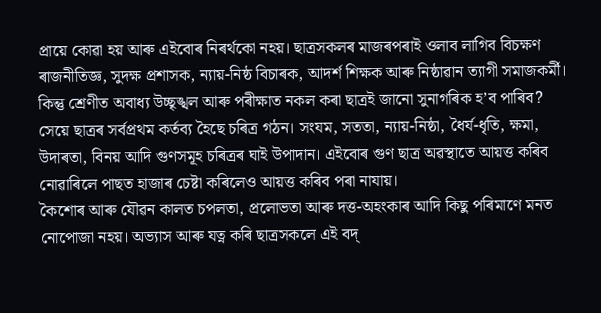প্ৰায়ে কোৱা হয় আৰু এইবোৰ নিৰৰ্থকো নহয়। ছাত্ৰসকলৰ মাজৰপৰাই ওলাব লাগিব বিচক্ষণ ৰাজনীতিজ্ঞ, সুদক্ষ প্রশাসক, ন্যায়-নিষ্ঠ বিচাৰক, আদর্শ শিক্ষক আৰু নিষ্ঠাৱান ত্যাগী সমাজকর্মী। কিন্তু শ্ৰেণীত অবাধ্য উচ্ছৃঙ্খল আৰু পৰীক্ষাত নকল কৰা ছাত্ৰই জানো সুনাগৰিক হ’ব পাৰিব? সেয়ে ছাত্ৰৰ সৰ্বপ্ৰথম কৰ্তব্য হৈছে চৰিত্ৰ গঠন। সংযম, সততা, ন্যায়-নিষ্ঠা, ধৈর্য-ধৃতি, ক্ষমা, উদাৰতা, বিনয় আদি গুণসমূহ চৰিত্ৰৰ ঘাই উপাদান। এইবোৰ গুণ ছাত্ৰ অৱস্থাতে আয়ত্ত কৰিব নোৱাৰিলে পাছত হাজাৰ চেষ্টা কৰিলেও আয়ত্ত কৰিব পৰা নাযায়।
কৈশোৰ আৰু যৌৱন কালত চপলতা, প্রলোভতা আৰু দত্ত-অহংকাৰ আদি কিছু পৰিমাণে মনত নোপোজা নহয়। অভ্যাস আৰু যত্ন কৰি ছাত্ৰসকলে এই বদ্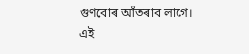গুণবোৰ আঁতৰাব লাগে। এই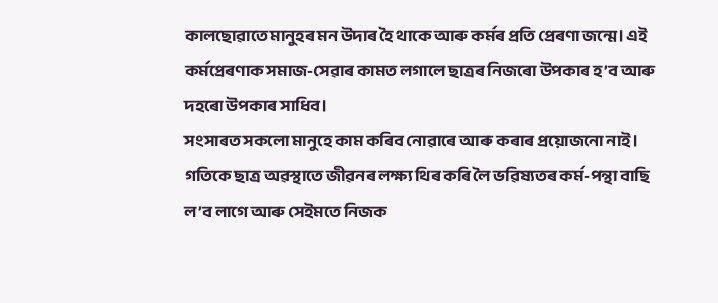কালছোৱাতে মানুহৰ মন উদাৰ হৈ থাকে আৰু কৰ্মৰ প্ৰতি প্ৰেৰণা জন্মে। এই কৰ্মপ্ৰেৰণাক সমাজ-সেৱাৰ কামত লগালে ছাত্ৰৰ নিজৰো উপকাৰ হ’ব আৰু দহৰো উপকাৰ সাধিব।
সংসাৰত সকলো মানুহে কাম কৰিব নোৱাৰে আৰু কৰাৰ প্ৰয়োজনো নাই। গতিকে ছাত্র অৱস্থাতে জীৱনৰ লক্ষ্য থিৰ কৰি লৈ ভৱিষ্যতৰ কৰ্ম-পন্থা বাছি ল’ব লাগে আৰু সেইমতে নিজক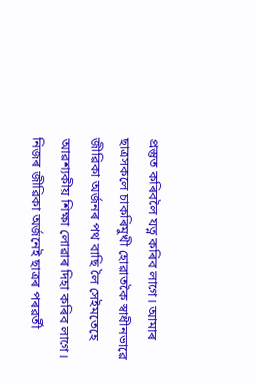প্ৰস্তুত কৰিবলৈ যত্ন কৰিব লাগে। আমাৰ ছাত্ৰসকলে চাকৰিমুখী হোৱাতকৈ স্বাধীনভাৱে জীৱিকা অৰ্জনৰ পথ বাছি লৈ সেইমতেহে আৱশ্যকীয় শিক্ষা লোৱাৰ দিহা কৰিব লাগে। নিজৰ জীৱিকা অর্জনেই ছাত্ৰৰ পৰৱৰ্তী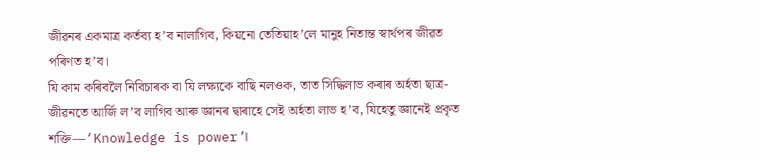জীৱনৰ একমাত্ৰ কৰ্তব্য হ’ব নালাগিব, কিয়নো তেতিয়াহ’লে মানুহ নিতান্ত স্বাৰ্থপৰ জীৱত পৰিণত হ’ব।
যি কাম কৰিবলৈ নিবিচাৰক বা যি লক্ষ্যকে বাছি নলওক, তাত সিদ্ধিলাভ কৰাৰ অৰ্হতা ছাত্ৰ-জীৱনতে আৰ্জি ল’ব লাগিব আৰু জ্ঞানৰ দ্বাৰাহে সেই অৰ্হতা লাভ হ’ব, যিহেতু জ্ঞানেই প্রকৃত শক্তি—‘Knowledge is power’।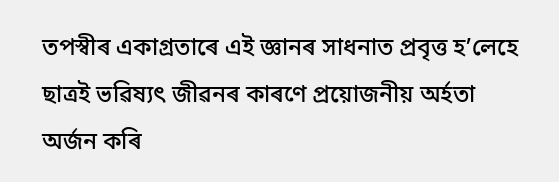তপস্বীৰ একাগ্ৰতাৰে এই জ্ঞানৰ সাধনাত প্রবৃত্ত হ’লেহে ছাত্ৰই ভৱিষ্যৎ জীৱনৰ কাৰণে প্ৰয়োজনীয় অৰ্হতা অৰ্জন কৰি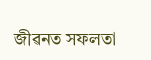জীৱনত সফলতা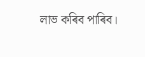লাভ কৰিব পাৰিব।